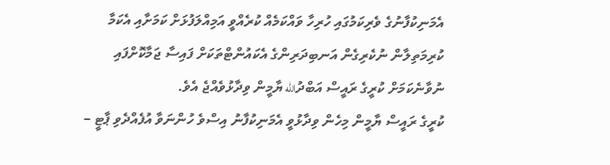އެމަނިކުފާނުގެ ވެރިކަމުގައި ހުރިހާ ވައްކަމެއް ކުރެއްވީ އަމިއްލަފުޅަށް ކަމަށާއި އެކަމާ ކުރިމަތިލާން ނުކެރިގެން އަނބިދަރިންގެ އެކައުންޓްތަކަށް ފައިސާ ޖަމާކޮށްފައި ނުވާނެކަމަށް ކުރީގެ ރައީސް އަބްދުالله ޔާމީން ވިދާޅުވެއްޖެ އެވެ.
ކުރީގެ ރައީސް ޔާމީން މިހެން ވިދާޅުވީ އެމަނިކުފާނު އިސްވެ ހުންނަވާ އުފެއްދެވި ޕާޓީ –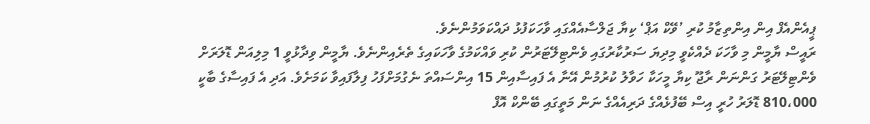ޕީއެންއެފް އިން އިންތިޒާމު ކުރި ’ވޭކް އަޕް‘ ކިޔާ ޖަލްސާއެއްގައި ވާހަކަފުޅު ދައްކަވަމުންނެވެ.
ރައީސް ޔާމީން މި ވާހަކަ ދެއްކެވީ މިދިޔަ ސަރުކާރުގައި ވެންޓިލޭޓަރުން ކުރި ވައްކަމުގެ ވާހަކައިގެ ތެރެއިންނެވެ. ޔާމީން ވިދާޅުވީ 1 މިލިއަން ޑޮލަރަށް ވެންޓިލޭޓަރު ގަންނަން ރާޖޫ ކިޔާ މީހަކާ ހަވާލު ކުރުމުން އޭނާ އެ ފައިސާއިން 15 އިންސައްތަ ނެގުމަށްފަހު ފިލާފައިވާ ކަމަށެވެ. އަދި އެ ފައިސާގެ ބާކީ 810،000 ޑޮލަރު ހުރީ އިސް ބޭފުޅެއްގެ ދަރިއެއްގެ ނަން މަތީގައި ބޭންކް އޮފް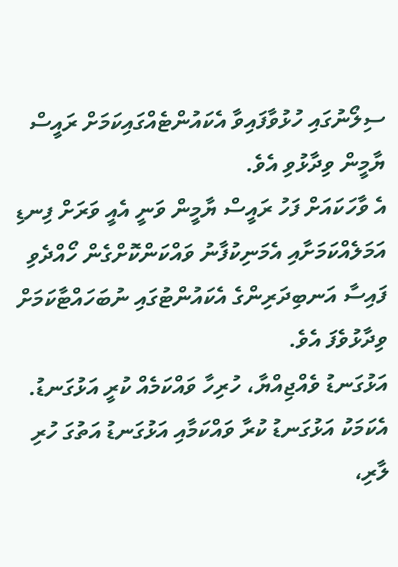ސިލޯނުގައި ހުޅުވާފައިވާ އެކައުންޓެއްގައިކަމަށް ރައީސް ޔާމީން ވިދާޅުވި އެވެ.
އެ ވާހަކައަށް ފަހު ރައީސް ޔާމީން ވަނީ އެއީ ވަރަށް ފިނޑި އަމަލެއްކަމަށާއި އެމަނިކުފާނު ވައްކަންކޮށްގެން ހޯއްދެވި ފައިސާ އަނބިދަރިންގެ އެކައުންޓުގައި ނުބަހައްޓާކަމަށް ވިދާޅުވެފަ އެވެ.
އަޅުގަނޑު ވެއްޖިއްޔާ، ހުރިހާ ވައްކަމެއް ކުރީ އަޅުގަނޑު. އެކަމަކު އަޅުގަނޑު ކުރާ ވައްކަމާއި އަޅުގަނޑު އަތުގަ ހުރި ލާރި،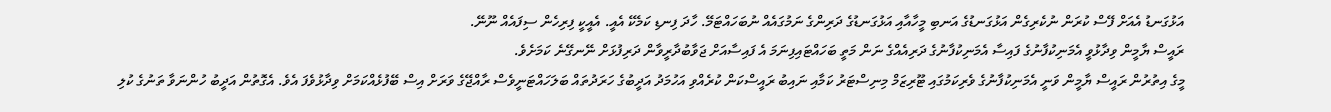އަޅުގަނޑު އެއަށް ފޭސް ކުރަން ނުކެރިގެން އަޅުގަނޑުގެ އަނބި މީހާއާއި އަޅުގަނޑުގެ ދަރިންގެ ނަމުގައެއް ނުބަހައްޓަމޭ. ހާދަ ފިނޑި ކަމެކޭ އެއީ. އެއީކީ ފިރިހެން ސިފައެއް ނޫނޭ.
ރައީސް ޔާމީން ވިދާޅުވީ އެމަނިކުފާނުގެ ފައިސާ އެމަނިކުފާނުގެ ދަރިއެއްގެ ނަން މަތީ ބަހައްޓައިފިނަމަ އެ ފައިސާއަށް ޖަވާބުދާރީވާން ދަރިފުޅަށް ނޭނގޭނެ ކަމަށެވެ.
މީގެ އިތުރުން ރައީސް ޔާމީން ވަނީ އެމަނިކުފާނުގެ ވެރިކަމުގައި ޓޫރިޒަމް މިނިސްޓަރު ކަމާއި ނައިބު ރައީސްކަން ކުރެއްވި އަހުމަދު އަދީބުގެ ހަރަދުތައް ބަލަހައްޓަނީވެސް ރާއްޖޭގެ ވަރަށް އިސް ބޭފުޅެއްކަމަށް ވިދާޅުވެފަ އެވެ. އެގޮތުން އަދީބު ހުންނަވާ ތަނުގެ ކުލި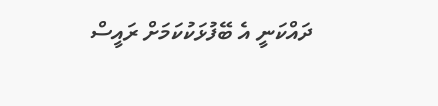ދައްކަނީ އެ ބޭފުޅަކުކަމަށް ރައީސް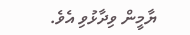ޔާމީން ވިދާޅުވި އެވެ.